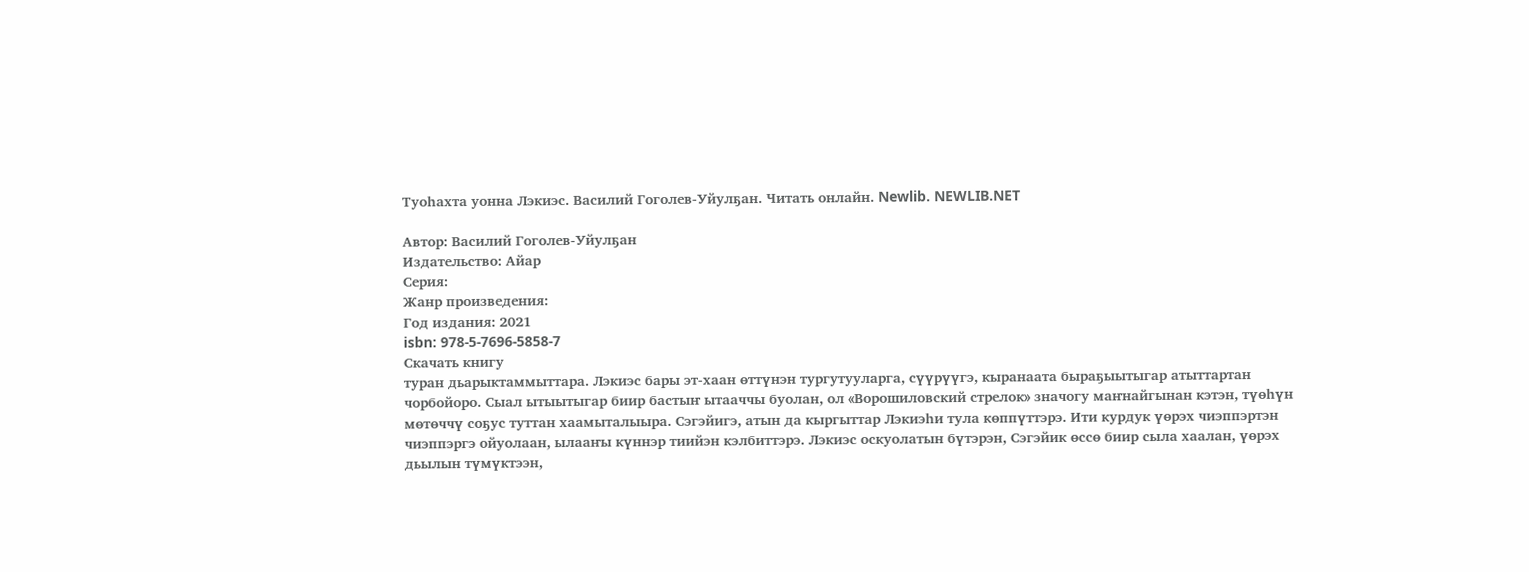Туоһахта уонна Лэкиэс. Василий Гоголев-Уйулҕан. Читать онлайн. Newlib. NEWLIB.NET

Автор: Василий Гоголев-Уйулҕан
Издательство: Айар
Серия:
Жанр произведения:
Год издания: 2021
isbn: 978-5-7696-5858-7
Скачать книгу
туран дьарыктаммыттара. Лэкиэс бары эт-хаан өттүнэн тургутууларга, сүүрүүгэ, кыранаата быраҕыытыгар атыттартан чорбойоро. Сыал ытыытыгар биир бастыҥ ытааччы буолан, ол «Ворошиловский стрелок» значогу маҥнайгынан кэтэн, түөһүн мөтөччү соҕус туттан хаамыталыыра. Сэгэйигэ, атын да кыргыттар Лэкиэһи тула көппүттэрэ. Ити курдук үөрэх чиэппэртэн чиэппэргэ ойуолаан, ылааҥы күннэр тиийэн кэлбиттэрэ. Лэкиэс оскуолатын бүтэрэн, Сэгэйик өссө биир сыла хаалан, үөрэх дьылын түмүктээн,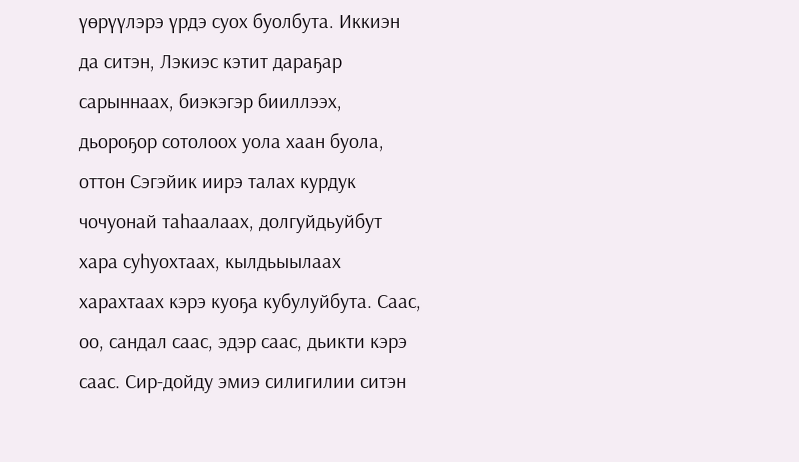үөрүүлэрэ үрдэ суох буолбута. Иккиэн да ситэн, Лэкиэс кэтит дараҕар сарыннаах, биэкэгэр бииллээх, дьороҕор сотолоох уола хаан буола, оттон Сэгэйик иирэ талах курдук чочуонай таһаалаах, долгуйдьуйбут хара суһуохтаах, кылдьыылаах харахтаах кэрэ куоҕа кубулуйбута. Саас, оо, сандал саас, эдэр саас, дьикти кэрэ саас. Сир-дойду эмиэ силигилии ситэн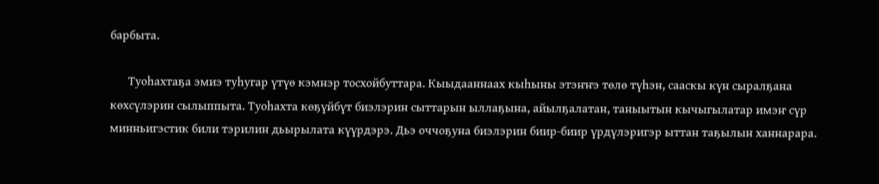барбыта.

      Туоһахтаҕа эмиэ туһугар үтүө кэмнэр тосхойбуттара. Кыыдааннаах кыһыны этэҥҥэ төлө түһэн, сааскы күн сыралҕана көхсүлэрин сылыппыта. Туоһахта көҕүйбүт биэлэрин сыттарын ыллаҕына, айылҕалатан, таныытын кычыгылатар имэҥ сүр минньигэстик били тэрилин дьырылата күүрдэрэ. Дьэ оччоҕуна биэлэрин биир-биир үрдүлэригэр ыттан таҕылын ханнарара.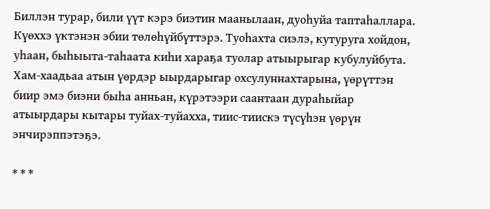Биллэн турар, били үүт кэрэ биэтин маанылаан, дуоһуйа таптаһаллара. Күөххэ үктэнэн эбии төлөһүйбүттэрэ. Туоһахта сиэлэ, кутуруга хойдон, уһаан, быһыыта-таһаата киһи хараҕа туолар атыырыгар кубулуйбута. Хам-хаадьаа атын үөрдэр ыырдарыгар охсулуннахтарына, үөрүттэн биир эмэ биэни быһа анньан, күрэтээри саантаан дураһыйар атыырдары кытары туйах-туйахха, тиис-тиискэ түсүһэн үөрүн энчирэппэтэҕэ.

* * *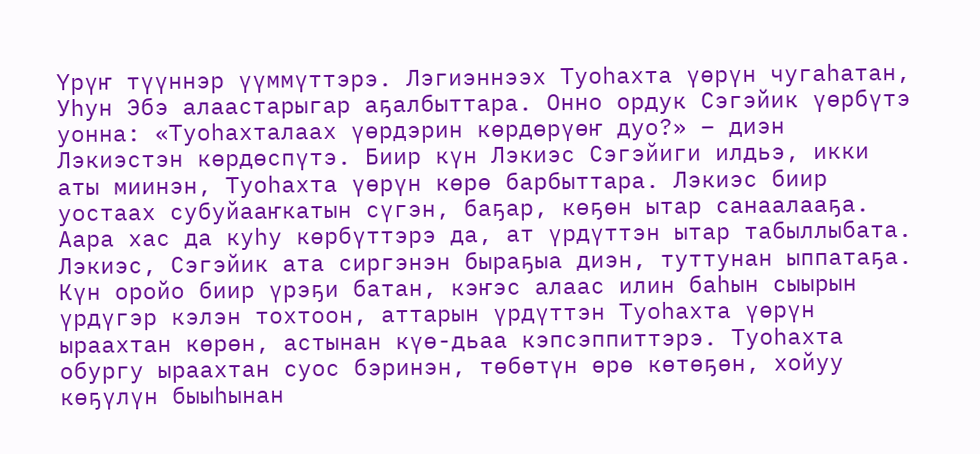Үрүҥ түүннэр үүммүттэрэ. Лэгиэннээх Туоһахта үөрүн чугаһатан, Уһун Эбэ алаастарыгар аҕалбыттара. Онно ордук Сэгэйик үөрбүтэ уонна: «Туоһахталаах үөрдэрин көрдөрүөҥ дуо?» – диэн Лэкиэстэн көрдөспүтэ. Биир күн Лэкиэс Сэгэйиги илдьэ, икки аты миинэн, Туоһахта үөрүн көрө барбыттара. Лэкиэс биир уостаах субуйааҥкатын сүгэн, баҕар, көҕөн ытар санаалааҕа. Аара хас да куһу көрбүттэрэ да, ат үрдүттэн ытар табыллыбата. Лэкиэс, Сэгэйик ата сиргэнэн быраҕыа диэн, туттунан ыппатаҕа. Күн оройо биир үрэҕи батан, кэҥэс алаас илин баһын сыырын үрдүгэр кэлэн тохтоон, аттарын үрдүттэн Туоһахта үөрүн ыраахтан көрөн, астынан күө-дьаа кэпсэппиттэрэ. Туоһахта обургу ыраахтан суос бэринэн, төбөтүн өрө көтөҕөн, хойуу көҕүлүн быыһынан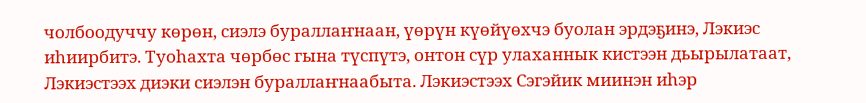чолбоодуччу көрөн, сиэлэ бураллаҥнаан, үөрүн күөйүөхчэ буолан эрдэҕинэ, Лэкиэс иһиирбитэ. Туоһахта чөрбөс гына түспүтэ, онтон сүр улаханнык кистээн дьырылатаат, Лэкиэстээх диэки сиэлэн бураллаҥнаабыта. Лэкиэстээх Сэгэйик миинэн иһэр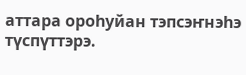аттара ороһуйан тэпсэҥнэһэ түспүттэрэ.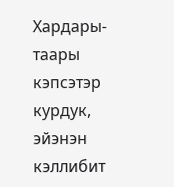Хардары-таары кэпсэтэр курдук, эйэнэн кэллибит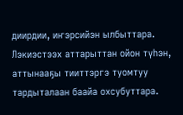диирдии, иҥэрсийэн ылбыттара. Лэкиэстээх аттарыттан ойон түһэн, аттынааҕы тииттэргэ туомтуу тардыталаан баайа охсубуттара.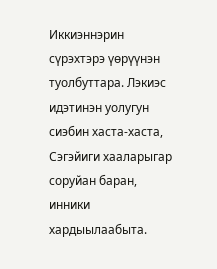Иккиэннэрин сүрэхтэрэ үөрүүнэн туолбуттара. Лэкиэс идэтинэн уолугун сиэбин хаста-хаста, Сэгэйиги хааларыгар соруйан баран, инники хардыылаабыта.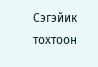Сэгэйик тохтоон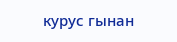курус гынан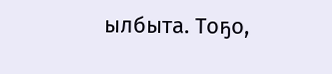ылбыта. Тоҕо,